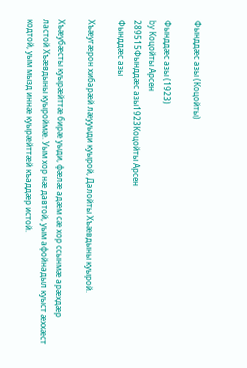Фынддæс азы (Коцойты)

Фынддæс азы (1923)
by Коцойты Арсен
289515Фынддæс азы1923Коцойты Арсен
Фынддæс азы

Хъæугæрон хибарæй лæууыди куырой, Далойты Хъæвдыны куырой.

Хъæубæсты куырæйттæ бирæ уыди, фæлæ адæм сæ хор ссынмæ арæхдæр ластой Хъæвдыны куыроймæ. Уым хор нæ давтой, уым афойнадыл куыст æххæст кодтой, уым мызд иннæ куырæйттæй къаддæр истой.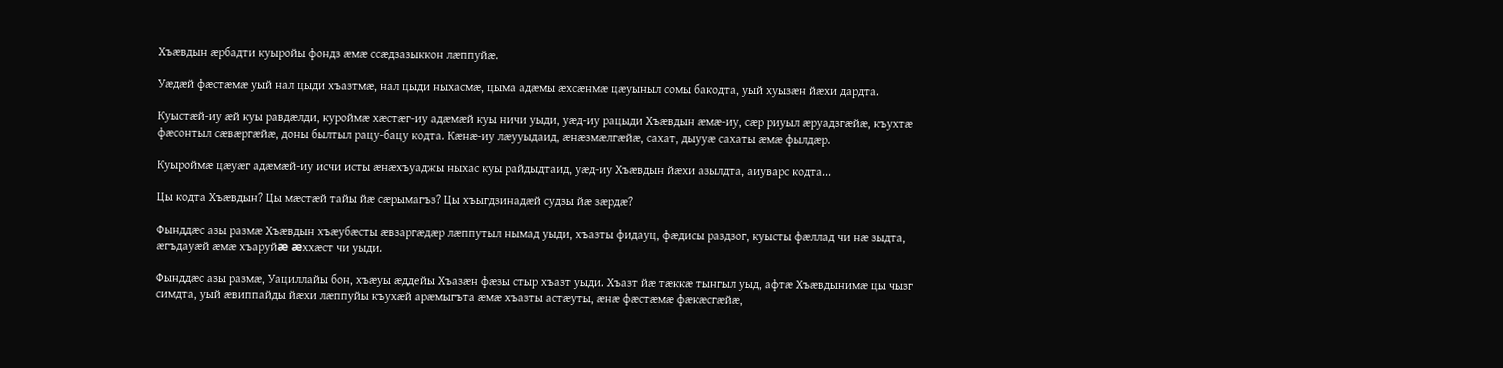Хъæвдын æрбадти куыройы фондз æмæ ссæдзазыккон лæппуйæ.

Уæдæй фæстæмæ уый нал цыди хъазтмæ, нал цыди ныхасмæ, цыма адæмы æхсæнмæ цæуыныл сомы бакодта, уый хуызæн йæхи дардта.

Куыстæй-иу æй куы равдæлди, куроймæ хæстæг-иу адæмæй куы ничи уыди, уæд-иу рацыди Хъæвдын æмæ-иу, сæр риуыл æруадзгæйæ, къухтæ фæсонтыл сæвæргæйæ, доны былтыл рацу-бацу кодта. Кæнæ-иу лæууыдаид, æнæзмæлгæйæ, сахат, дыууæ сахаты æмæ фылдæр.

Куыроймæ цæуæг адæмæй-иу исчи исты æнæхъуаджы ныхас куы райдыдтаид, уæд-иу Хъæвдын йæхи азылдта, аиуварс кодта...

Цы кодта Хъæвдын? Цы мæстæй тайы йæ сæрымагъз? Цы хъыгдзинадæй судзы йæ зæрдæ?

Фынддæс азы размæ Хъæвдын хъæубæсты æвзаргæдæр лæппутыл нымад уыди, хъазты фидауц, фæдисы раздзог, куысты фæллад чи нæ зыдта, æгъдауæй æмæ хъаруйæ æххæст чи уыди.

Фынддæс азы размæ, Уациллайы бон, хъæуы æддейы Хъазæн фæзы стыр хъазт уыди. Хъазт йæ тæккæ тынгыл уыд, афтæ Хъæвдынимæ цы чызг симдта, уый æвиппайды йæхи лæппуйы къухæй арæмыгъта æмæ хъазты астæуты, æнæ фæстæмæ фæкæсгæйæ,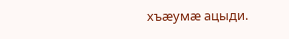хъæумæ ацыди.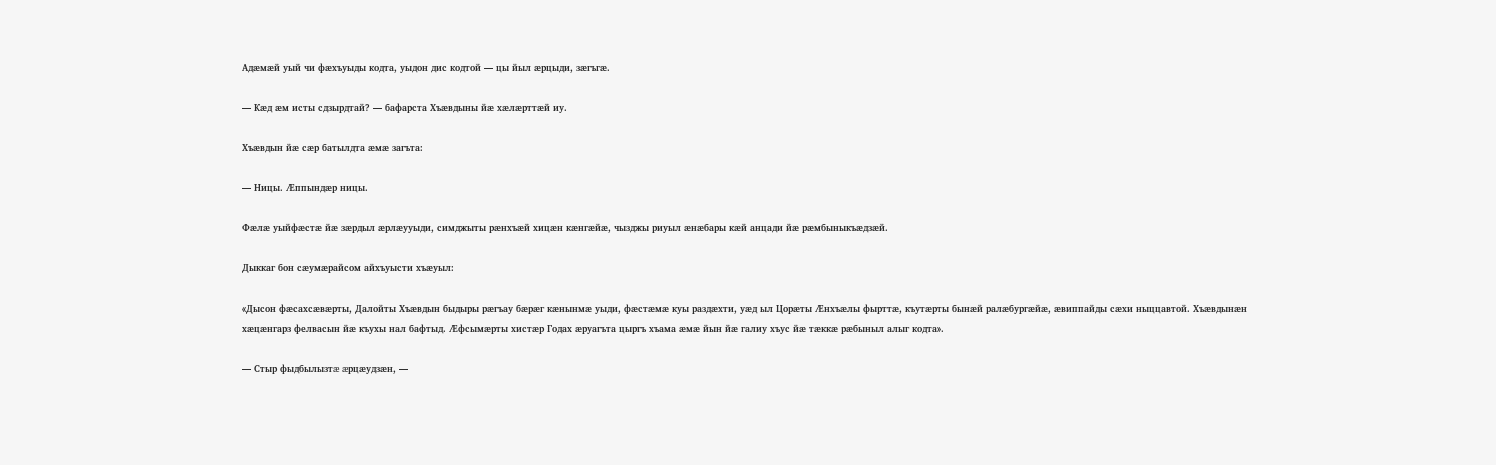Адæмæй уый чи фæхъуыды кодта, уыдон дис кодтой — цы йыл æрцыди, зæгъгæ.

— Кæд æм исты сдзырдтай? — бафарста Хъæвдыны йæ хæлæрттæй иу.

Хъæвдын йæ сæр батылдта æмæ загъта:

— Ницы. Æппындæр ницы.

Фæлæ уыйфæстæ йæ зæрдыл æрлæууыди, симджыты рæнхъæй хицæн кæнгæйæ, чызджы риуыл æнæбары кæй анцади йæ рæмбыныкъæдзæй.

Дыккаг бон сæумæрайсом айхъуысти хъæуыл:

«Дысон фæсахсæвæрты, Далойты Хъæвдын быдыры рæгъау бæрæг кæнынмæ уыди, фæстæмæ куы раздæхти, уæд ыл Цорæты Æнхъæлы фырттæ, къутæрты бынæй ралæбургæйæ, æвиппайды сæхи ныццавтой. Хъæвдынæн хæцæнгарз фелвасын йæ къухы нал бафтыд. Æфсымæрты хистæр Годах æруагъта цыргъ хъама æмæ йын йæ галиу хъус йæ тæккæ рæбыныл алыг кодта».

— Стыр фыдбылызтæ æрцæудзæн, —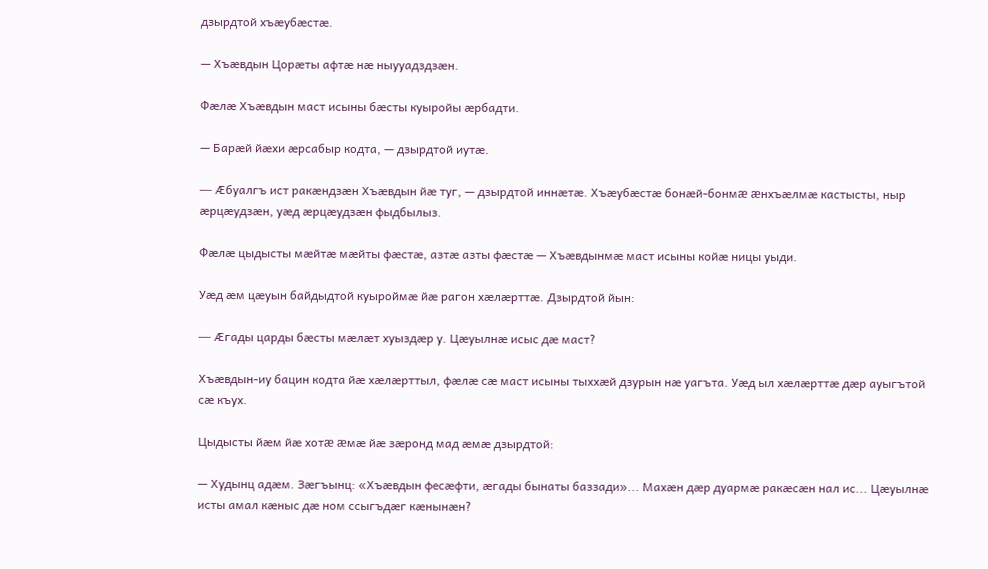дзырдтой хъæубæстæ.

— Хъæвдын Цорæты афтæ нæ ныууадздзæн.

Фæлæ Хъæвдын маст исыны бæсты куыройы æрбадти.

— Барæй йæхи æрсабыр кодта, — дзырдтой иутæ.

— Æбуалгъ ист ракæндзæн Хъæвдын йæ туг, — дзырдтой иннæтæ. Хъæубæстæ бонæй-бонмæ æнхъæлмæ кастысты, ныр æрцæудзæн, уæд æрцæудзæн фыдбылыз.

Фæлæ цыдысты мæйтæ мæйты фæстæ, азтæ азты фæстæ — Хъæвдынмæ маст исыны койæ ницы уыди.

Уæд æм цæуын байдыдтой куыроймæ йæ рагон хæлæрттæ. Дзырдтой йын:

— Æгады царды бæсты мæлæт хуыздæр у. Цæуылнæ исыс дæ маст?

Хъæвдын-иу бацин кодта йæ хæлæрттыл, фæлæ сæ маст исыны тыххæй дзурын нæ уагъта. Уæд ыл хæлæрттæ дæр ауыгътой сæ къух.

Цыдысты йæм йæ хотæ æмæ йæ зæронд мад æмæ дзырдтой:

— Худынц адæм. Зæгъынц: «Хъæвдын фесæфти, æгады бынаты баззади»... Махæн дæр дуармæ ракæсæн нал ис... Цæуылнæ исты амал кæныс дæ ном ссыгъдæг кæнынæн?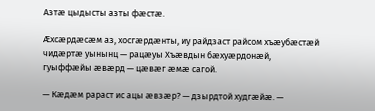Азтæ цыдысты азты фæстæ.

Æхсæрдæсæм аз, хосгæрдæнты, иу райдзаст райсом хъæубæстæй чидæртæ уынынц — рацæуы Хъæвдын бæхуæрдонæй, гуыффæйы æвæрд — цæвæг æмæ сагой.

— Кæдæм рараст ис ацы æвзæр? — дзырдтой худгæйæ. —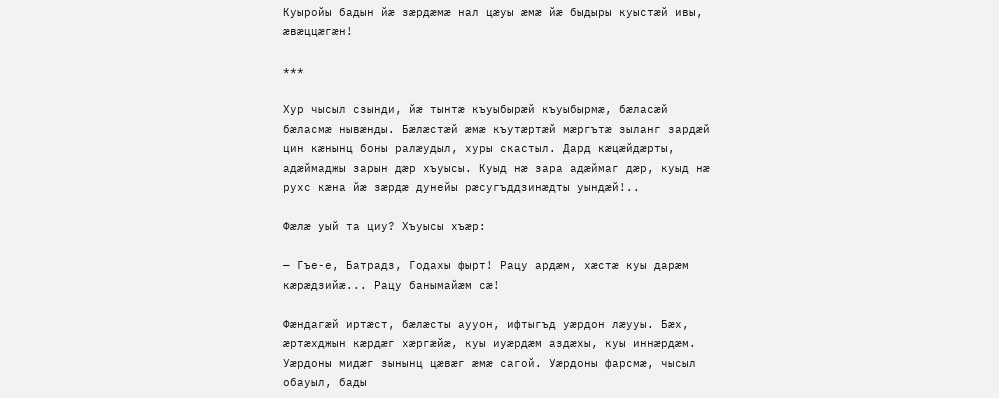Куыройы бадын йæ зæрдæмæ нал цæуы æмæ йæ быдыры куыстæй ивы, æвæццæгæн!

***

Хур чысыл сзынди, йæ тынтæ къуыбырæй къуыбырмæ, бæласæй бæласмæ нывæнды. Бæлæстæй æмæ къутæртæй мæргътæ зыланг зардæй цин кæнынц боны ралæудыл, хуры скастыл. Дард кæцæйдæрты, адæймаджы зарын дæр хъуысы. Куыд нæ зара адæймаг дæр, куыд нæ рухс кæна йæ зæрдæ дунейы рæсугъддзинæдты уындæй!..

Фæлæ уый та циу? Хъуысы хъæр:

— Гъе-е, Батрадз, Годахы фырт! Рацу ардæм, хæстæ куы дарæм кæрæдзийæ... Рацу банымайæм сæ!

Фæндагæй иртæст, бæлæсты аууон, ифтыгъд уæрдон лæууы. Бæх, æртæхджын кæрдæг хæргæйæ, куы иуæрдæм аздæхы, куы иннæрдæм. Уæрдоны мидæг зынынц цæвæг æмæ сагой. Уæрдоны фарсмæ, чысыл обауыл, бады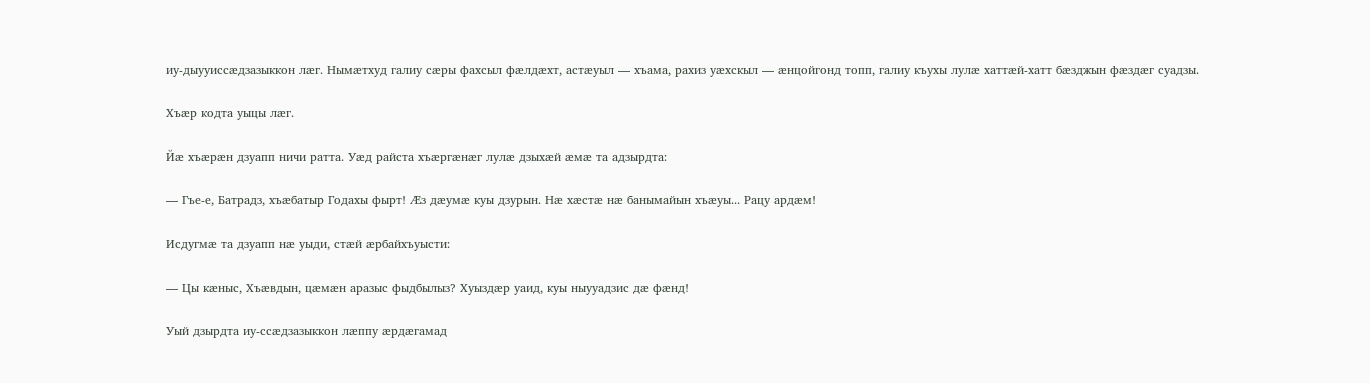иу-дыууиссæдзазыккон лæг. Нымæтхуд галиу сæры фахсыл фæлдæхт, астæуыл — хъама, рахиз уæхскыл — æнцойгонд топп, галиу къухы лулæ хаттæй-хатт бæзджын фæздæг суадзы.

Хъæр кодта уыцы лæг.

Йæ хъæрæн дзуапп ничи ратта. Уæд райста хъæргæнæг лулæ дзыхæй æмæ та адзырдта:

— Гъе-е, Батрадз, хъæбатыр Годахы фырт! Æз дæумæ куы дзурын. Нæ хæстæ нæ банымайын хъæуы... Рацу ардæм!

Исдугмæ та дзуапп нæ уыди, стæй æрбайхъуысти:

— Цы кæныс, Хъæвдын, цæмæн аразыс фыдбылыз? Хуыздæр уаид, куы ныууадзис дæ фæнд!

Уый дзырдта иу-ссæдзазыккон лæппу æрдæгамад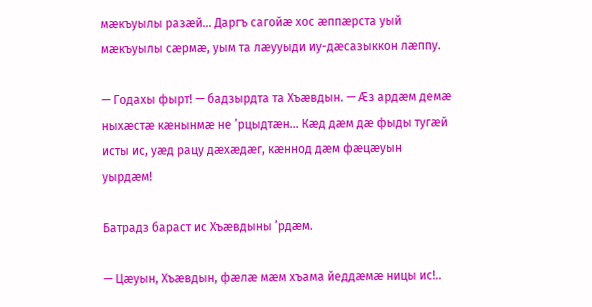мæкъуылы разæй... Даргъ сагойæ хос æппæрста уый мæкъуылы сæрмæ, уым та лæууыди иу-дæсазыккон лæппу.

— Годахы фырт! — бадзырдта та Хъæвдын. — Æз ардæм демæ ныхæстæ кæнынмæ не ’рцыдтæн... Кæд дæм дæ фыды тугæй исты ис, уæд рацу дæхæдæг, кæннод дæм фæцæуын уырдæм!

Батрадз бараст ис Хъæвдыны ’рдæм.

— Цæуын, Хъæвдын, фæлæ мæм хъама йеддæмæ ницы ис!..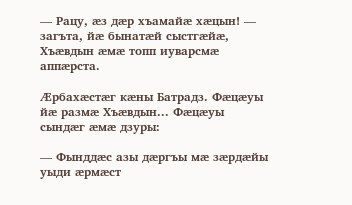— Рацу, æз дæр хъамайæ хæцын! — загъта, йæ бынатæй сыстгæйæ, Хъæвдын æмæ топп иуварсмæ аппæрста.

Æрбахæстæг кæны Батрадз. Фæцæуы йæ размæ Хъæвдын... Фæцæуы сындæг æмæ дзуры:

— Фынддæс азы дæргъы мæ зæрдæйы уыди æрмæст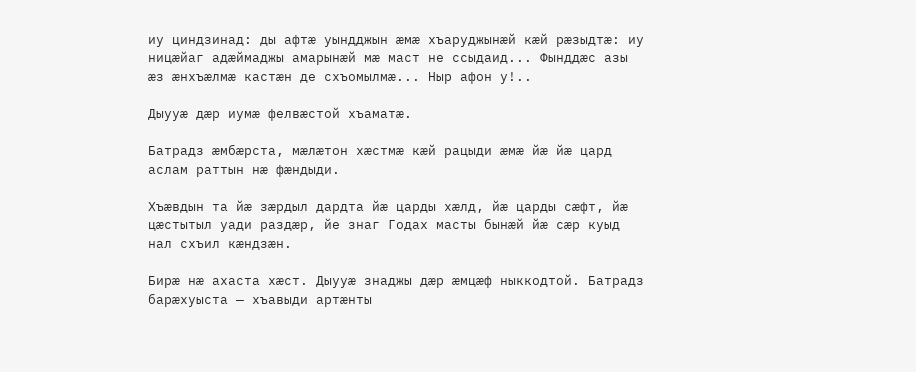иу циндзинад: ды афтæ уындджын æмæ хъаруджынæй кæй рæзыдтæ: иу ницæйаг адæймаджы амарынæй мæ маст не ссыдаид... Фынддæс азы æз æнхъæлмæ кастæн де схъомылмæ... Ныр афон у!..

Дыууæ дæр иумæ фелвæстой хъаматæ.

Батрадз æмбæрста, мæлæтон хæстмæ кæй рацыди æмæ йæ йæ цард аслам раттын нæ фæндыди.

Хъæвдын та йæ зæрдыл дардта йæ царды хæлд, йæ царды сæфт, йæ цæстытыл уади раздæр, йе знаг Годах масты бынæй йæ сæр куыд нал схъил кæндзæн.

Бирæ нæ ахаста хæст. Дыууæ знаджы дæр æмцæф ныккодтой. Батрадз барæхуыста — хъавыди артæнты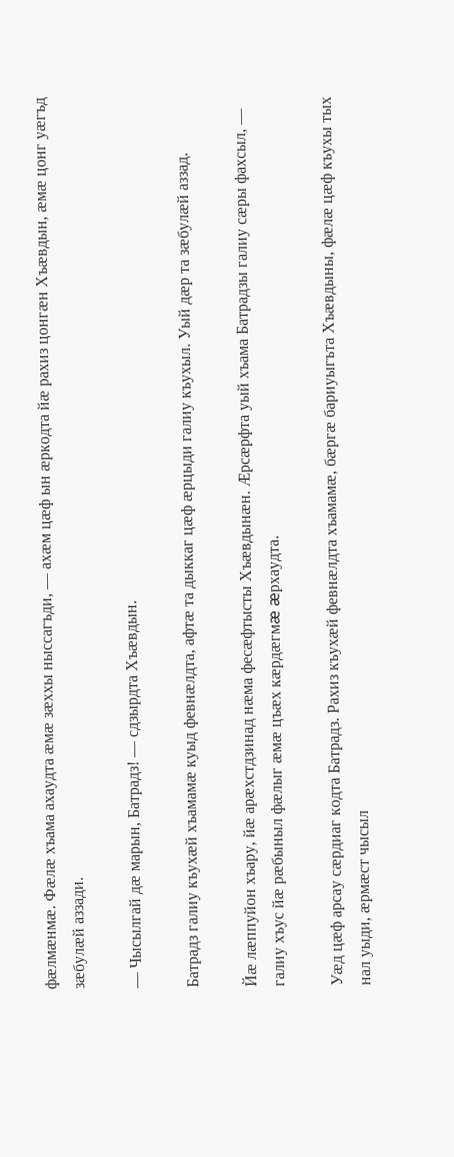фæлмæнмæ. Фæлæ хъама ахаудта æмæ зæххы ныссагъди, — ахæм цæф ын æркодта йæ рахиз цонгæн Хъæвдын, æмæ цонг уæгъд зæбулæй аззади.

— Чысылгай дæ марын, Батрадз! — сдзырдта Хъæвдын.

Батрадз галиу къухæй хъамамæ куыд февнæлдта, афтæ та дыккаг цæф æрцыди галиу къухыл. Уый дæр та зæбулæй аззад.

Йæ лæппуйон хъару, йæ арæхстдзинад нæма фесæфтысты Хъæвдынæн. Æрсæрфта уый хъама Батрадзы галиу сæры фахсыл, — галиу хъус йæ рæбыныл фæлыг æмæ цъæх кæрдæгмæ æрхаудта.

Уæд цæф арсау сæрдиаг кодта Батрадз. Рахиз къухæй февнæлдта хъамамæ, бæргæ бариуыгъта Хъæвдыны, фæлæ цæф къухы тых нал уыди, æрмæст чысыл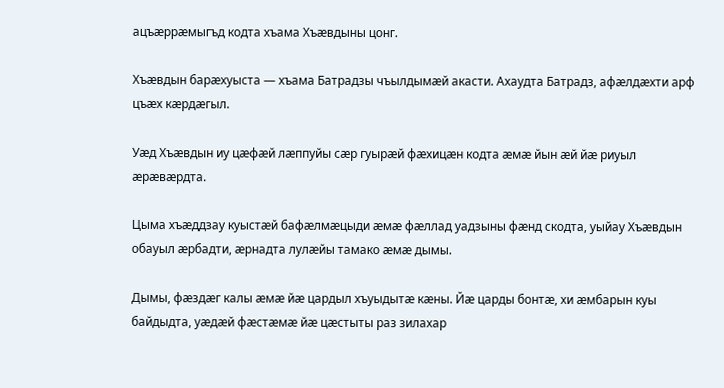ацъæррæмыгъд кодта хъама Хъæвдыны цонг.

Хъæвдын барæхуыста — хъама Батрадзы чъылдымæй акасти. Ахаудта Батрадз, афæлдæхти арф цъæх кæрдæгыл.

Уæд Хъæвдын иу цæфæй лæппуйы сæр гуырæй фæхицæн кодта æмæ йын æй йæ риуыл æрæвæрдта.

Цыма хъæддзау куыстæй бафæлмæцыди æмæ фæллад уадзыны фæнд скодта, уыйау Хъæвдын обауыл æрбадти, æрнадта лулæйы тамако æмæ дымы.

Дымы, фæздæг калы æмæ йæ цардыл хъуыдытæ кæны. Йæ царды бонтæ, хи æмбарын куы байдыдта, уæдæй фæстæмæ йæ цæстыты раз зилахар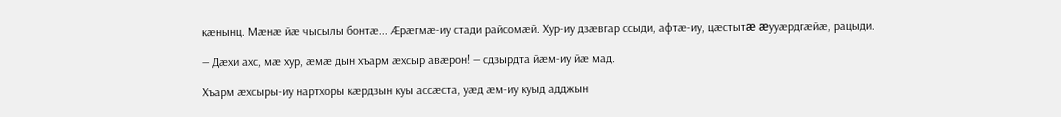кæнынц. Мæнæ йæ чысылы бонтæ... Æрæгмæ-иу стади райсомæй. Хур-иу дзæвгар ссыди, афтæ-иу, цæстытæ æууæрдгæйæ, рацыди.

— Дæхи ахс, мæ хур, æмæ дын хъарм æхсыр авæрон! — сдзырдта йæм-иу йæ мад.

Хъарм æхсыры-иу нартхоры кæрдзын куы ассæста, уæд æм-иу куыд адджын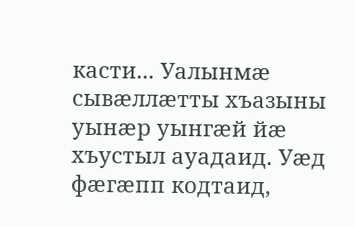касти... Уалынмæ сывæллæтты хъазыны уынæр уынгæй йæ хъустыл ауадаид. Уæд фæгæпп кодтаид,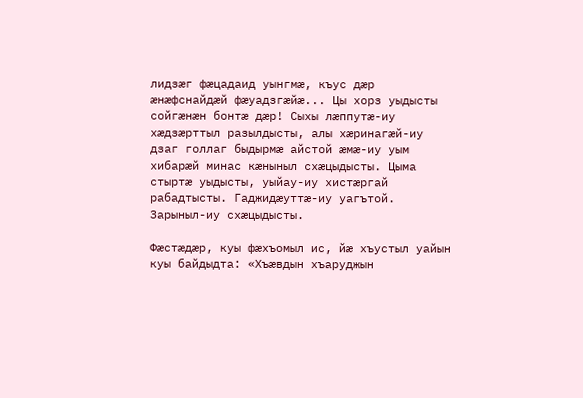лидзæг фæцадаид уынгмæ, къус дæр æнæфснайдæй фæуадзгæйæ... Цы хорз уыдысты сойгæнæн бонтæ дæр! Сыхы лæппутæ-иу хæдзæрттыл разылдысты, алы хæринагæй-иу дзаг голлаг быдырмæ айстой æмæ-иу уым хибарæй минас кæныныл схæцыдысты. Цыма стыртæ уыдысты, уыйау-иу хистæргай рабадтысты. Гаджидæуттæ-иу уагътой. Зарыныл-иу схæцыдысты.

Фæстæдæр, куы фæхъомыл ис, йæ хъустыл уайын куы байдыдта: «Хъæвдын хъаруджын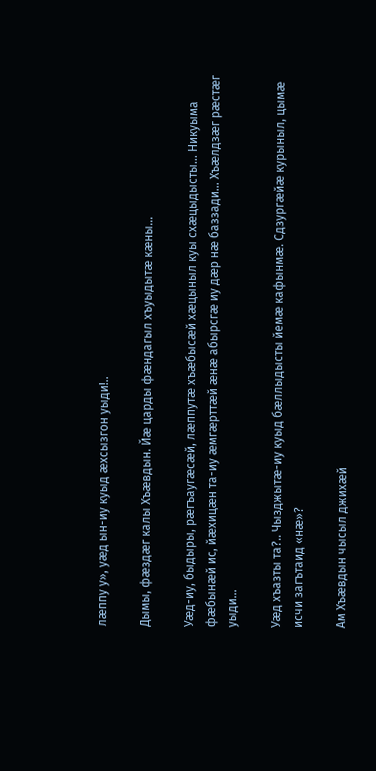лæппу у», уæд ын-иу куыд æхсызгон уыди!..

Дымы, фæздæг калы Хъæвдын. Йæ царды фæндагыл хъуыдытæ кæны...

Уæд-иу, быдыры, рæгъаугæсæй, лæппутæ хъæбысæй хæцыныл куы схæцыдысты... Никуыма фæбынæй ис, йæхицæн та-иу æмгæрттæй æнæ абырсгæ иу дæр нæ баззади... Хъæлдзæг рæстæг уыди...

Уæд хъазты та?.. Чызджытæ-иу куыд бæллыдысты йемæ кафынмæ. Сдзургæйæ курыныл, цымæ исчи загътаид «нæ»?

Ам Хъæвдын чысыл джихæй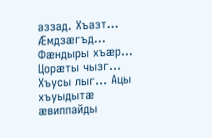аззад. Хъазт... Æмдзæгъд... Фæндыры хъæр... Цорæты чызг... Хъусы лыг... Ацы хъуыдытæ æвиппайды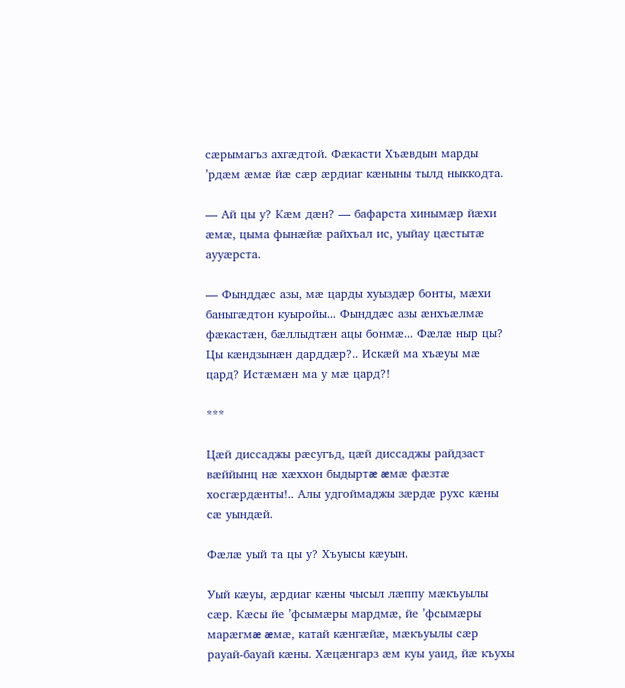сæрымагъз ахгæдтой. Фæкасти Хъæвдын марды ’рдæм æмæ йæ сæр æрдиаг кæныны тылд ныккодта.

— Ай цы у? Кæм дæн? — бафарста хинымæр йæхи æмæ, цыма фынæйæ райхъал ис, уыйау цæстытæ аууæрста.

— Фынддæс азы, мæ царды хуыздæр бонты, мæхи баныгæдтон куыройы... Фынддæс азы æнхъæлмæ фæкастæн, бæллыдтæн ацы бонмæ... Фæлæ ныр цы? Цы кæндзынæн дарддæр?.. Искæй ма хъæуы мæ цард? Истæмæн ма у мæ цард?!

***

Цæй диссаджы рæсугъд, цæй диссаджы райдзаст вæййынц нæ хæххон быдыртæ æмæ фæзтæ хосгæрдæнты!.. Алы удгоймаджы зæрдæ рухс кæны сæ уындæй.

Фæлæ уый та цы у? Хъуысы кæуын.

Уый кæуы, æрдиаг кæны чысыл лæппу мæкъуылы сæр. Кæсы йе ’фсымæры мардмæ, йе ’фсымæры марæгмæ æмæ, катай кæнгæйæ, мæкъуылы сæр рауай-бауай кæны. Хæцæнгарз æм куы уаид, йæ къухы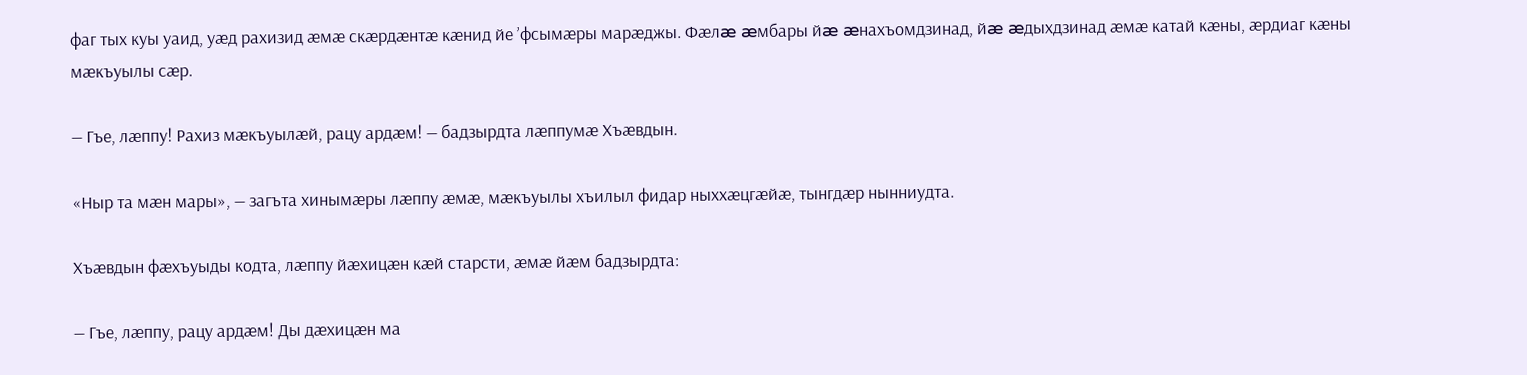фаг тых куы уаид, уæд рахизид æмæ скæрдæнтæ кæнид йе ’фсымæры марæджы. Фæлæ æмбары йæ æнахъомдзинад, йæ æдыхдзинад æмæ катай кæны, æрдиаг кæны мæкъуылы сæр.

— Гъе, лæппу! Рахиз мæкъуылæй, рацу ардæм! — бадзырдта лæппумæ Хъæвдын.

«Ныр та мæн мары», — загъта хинымæры лæппу æмæ, мæкъуылы хъилыл фидар ныххæцгæйæ, тынгдæр нынниудта.

Хъæвдын фæхъуыды кодта, лæппу йæхицæн кæй старсти, æмæ йæм бадзырдта:

— Гъе, лæппу, рацу ардæм! Ды дæхицæн ма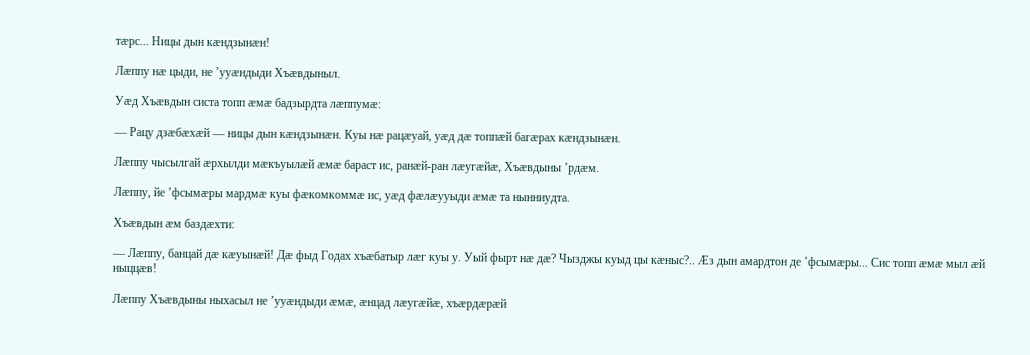тæрс... Ницы дын кæндзынæн!

Лæппу нæ цыди, не ’ууæндыди Хъæвдыныл.

Уæд Хъæвдын систа топп æмæ бадзырдта лæппумæ:

— Рацу дзæбæхæй — ницы дын кæндзынæн. Куы нæ рацæуай, уæд дæ топпæй багæрах кæндзынæн.

Лæппу чысылгай æрхылди мæкъуылæй æмæ бараст ис, ранæй-ран лæугæйæ, Хъæвдыны ’рдæм.

Лæппу, йе ’фсымæры мардмæ куы фæкомкоммæ ис, уæд фæлæууыди æмæ та нынниудта.

Хъæвдын æм баздæхти:

— Лæппу, банцай дæ кæуынæй! Дæ фыд Годах хъæбатыр лæг куы у. Уый фырт нæ дæ? Чызджы куыд цы кæныс?.. Æз дын амардтон де ’фсымæры... Сис топп æмæ мыл æй ныццæв!

Лæппу Хъæвдыны ныхасыл не ’ууæндыди æмæ, æнцад лæугæйæ, хъæрдæрæй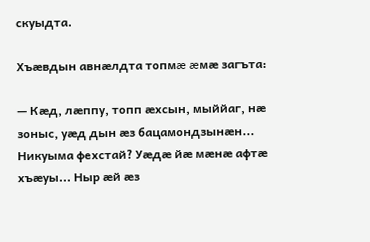скуыдта.

Хъæвдын авнæлдта топмæ æмæ загъта:

— Кæд, лæппу, топп æхсын, мыййаг, нæ зоныс, уæд дын æз бацамондзынæн... Никуыма фехстай? Уæдæ йæ мæнæ афтæ хъæуы... Ныр æй æз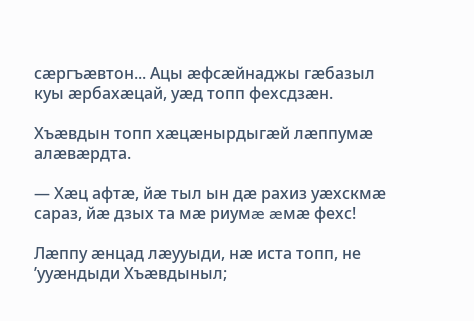сæргъæвтон... Ацы æфсæйнаджы гæбазыл куы æрбахæцай, уæд топп фехсдзæн.

Хъæвдын топп хæцæнырдыгæй лæппумæ алæвæрдта.

— Хæц афтæ, йæ тыл ын дæ рахиз уæхскмæ сараз, йæ дзых та мæ риумæ æмæ фехс!

Лæппу æнцад лæууыди, нæ иста топп, не ’ууæндыди Хъæвдыныл;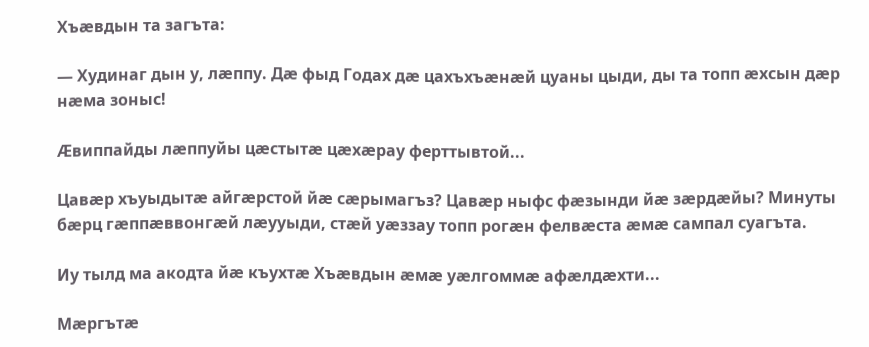Хъæвдын та загъта:

— Худинаг дын у, лæппу. Дæ фыд Годах дæ цахъхъæнæй цуаны цыди, ды та топп æхсын дæр нæма зоныс!

Æвиппайды лæппуйы цæстытæ цæхæрау ферттывтой...

Цавæр хъуыдытæ айгæрстой йæ сæрымагъз? Цавæр ныфс фæзынди йæ зæрдæйы? Минуты бæрц гæппæввонгæй лæууыди, стæй уæззау топп рогæн фелвæста æмæ сампал суагъта.

Иу тылд ма акодта йæ къухтæ Хъæвдын æмæ уæлгоммæ афæлдæхти...

Мæргътæ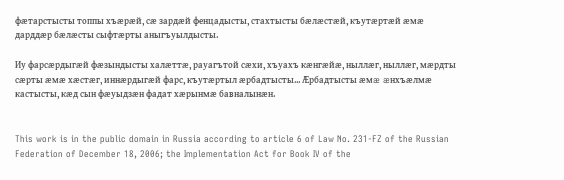фæтарстысты топпы хъæрæй, сæ зардæй фенцадысты, стахтысты бæлæстæй, къутæртæй æмæ дарддæр бæлæсты сыфтæрты аныгъуылдысты.

Иу фарсæрдыгæй фæзындысты халæттæ, рауагътой сæхи, хъуахъ кæнгæйæ, ныллæг, ныллæг, мæрдты сæрты æмæ хæстæг, иннæрдыгæй фарс, къутæртыл æрбадтысты... Æрбадтысты æмæ æнхъæлмæ кастысты, кæд сын фæуыдзæн фадат хæрынмæ бавналынæн.


This work is in the public domain in Russia according to article 6 of Law No. 231-FZ of the Russian Federation of December 18, 2006; the Implementation Act for Book IV of the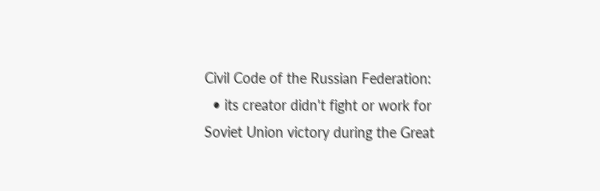Civil Code of the Russian Federation:
  • its creator didn't fight or work for Soviet Union victory during the Great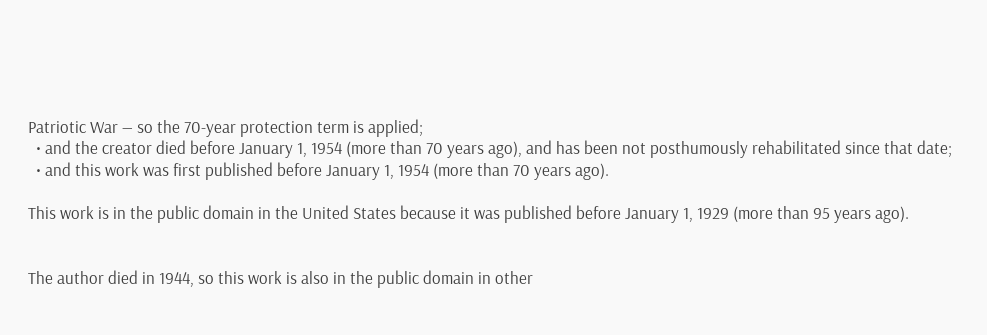Patriotic War — so the 70-year protection term is applied;
  • and the creator died before January 1, 1954 (more than 70 years ago), and has been not posthumously rehabilitated since that date;
  • and this work was first published before January 1, 1954 (more than 70 years ago).

This work is in the public domain in the United States because it was published before January 1, 1929 (more than 95 years ago).


The author died in 1944, so this work is also in the public domain in other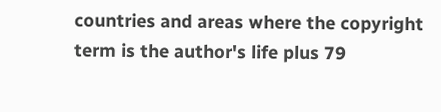countries and areas where the copyright term is the author's life plus 79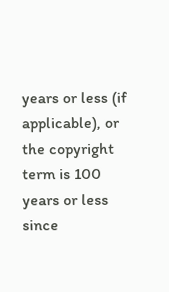years or less (if applicable), or the copyright term is 100 years or less since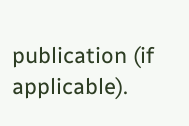publication (if applicable).